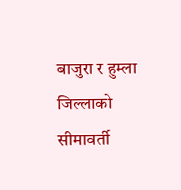बाजुरा र हुम्ला जिल्लाको सीमावर्ती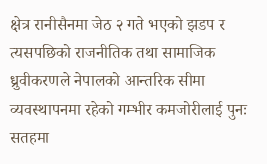क्षेत्र रानीसैनमा जेठ २ गते भएको झडप र त्यसपछिको राजनीतिक तथा सामाजिक ध्रुवीकरणले नेपालको आन्तरिक सीमा व्यवस्थापनमा रहेको गम्भीर कमजोरीलाई पुनः सतहमा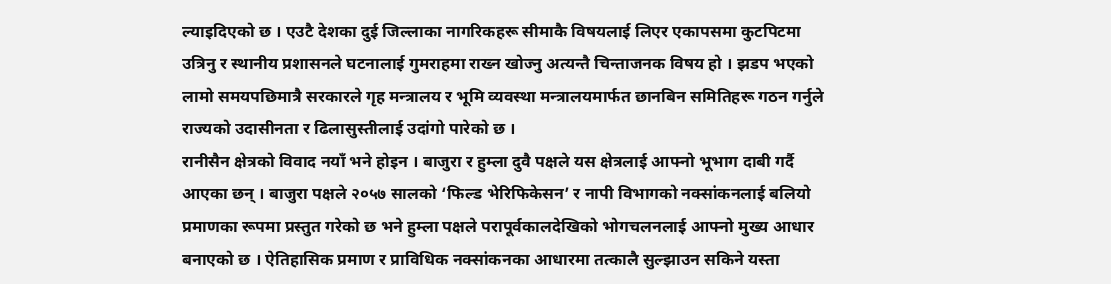ल्याइदिएको छ । एउटै देशका दुई जिल्लाका नागरिकहरू सीमाकै विषयलाई लिएर एकापसमा कुटपिटमा उत्रिनु र स्थानीय प्रशासनले घटनालाई गुमराहमा राख्न खोज्नु अत्यन्तै चिन्ताजनक विषय हो । झडप भएको लामो समयपछिमात्रै सरकारले गृह मन्त्रालय र भूमि व्यवस्था मन्त्रालयमार्फत छानबिन समितिहरू गठन गर्नुले राज्यको उदासीनता र ढिलासुस्तीलाई उदांगो पारेको छ ।
रानीसैन क्षेत्रको विवाद नयाँ भने होइन । बाजुरा र हुम्ला दुवै पक्षले यस क्षेत्रलाई आफ्नो भूभाग दाबी गर्दै आएका छन् । बाजुरा पक्षले २०५७ सालको ‘फिल्ड भेरिफिकेसन’ र नापी विभागको नक्सांकनलाई बलियो प्रमाणका रूपमा प्रस्तुत गरेको छ भने हुम्ला पक्षले परापूर्वकालदेखिको भोगचलनलाई आफ्नो मुख्य आधार बनाएको छ । ऐतिहासिक प्रमाण र प्राविधिक नक्सांकनका आधारमा तत्कालै सुल्झाउन सकिने यस्ता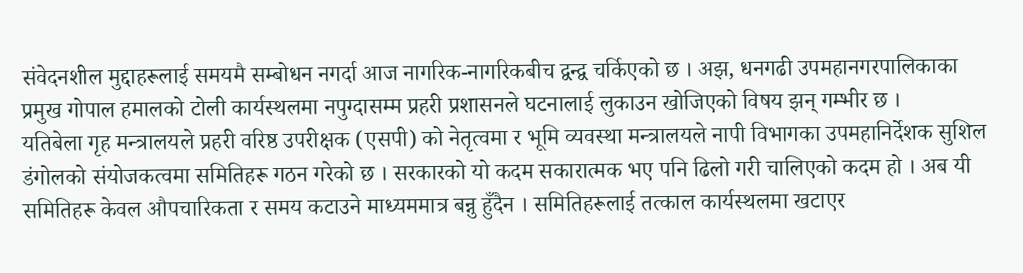संवेदनशील मुद्दाहरूलाई समयमै सम्बोधन नगर्दा आज नागरिक-नागरिकबीच द्वन्द्व चर्किएको छ । अझ, धनगढी उपमहानगरपालिकाका प्रमुख गोपाल हमालको टोली कार्यस्थलमा नपुग्दासम्म प्रहरी प्रशासनले घटनालाई लुकाउन खोजिएको विषय झन् गम्भीर छ ।
यतिबेला गृह मन्त्रालयले प्रहरी वरिष्ठ उपरीक्षक (एसपी) को नेतृत्वमा र भूमि व्यवस्था मन्त्रालयले नापी विभागका उपमहानिर्देशक सुशिल डंगोलको संयोजकत्वमा समितिहरू गठन गरेको छ । सरकारको यो कदम सकारात्मक भए पनि ढिलो गरी चालिएको कदम हो । अब यी समितिहरू केवल औपचारिकता र समय कटाउने माध्यममात्र बन्नु हुँदैन । समितिहरूलाई तत्काल कार्यस्थलमा खटाएर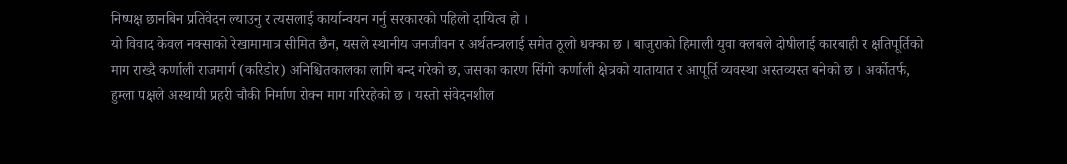निष्पक्ष छानबिन प्रतिवेदन ल्याउनु र त्यसलाई कार्यान्वयन गर्नु सरकारको पहिलो दायित्व हो ।
यो विवाद केवल नक्साको रेखामामात्र सीमित छैन, यसले स्थानीय जनजीवन र अर्थतन्त्रलाई समेत ठूलो धक्का छ । बाजुराको हिमाली युवा क्लबले दोषीलाई कारबाही र क्षतिपूर्तिको माग राख्दै कर्णाली राजमार्ग (करिडोर) अनिश्चितकालका लागि बन्द गरेको छ, जसका कारण सिंगो कर्णाली क्षेत्रको यातायात र आपूर्ति व्यवस्था अस्तव्यस्त बनेको छ । अर्कोतर्फ, हुम्ला पक्षले अस्थायी प्रहरी चौकी निर्माण रोक्न माग गरिरहेको छ । यस्तो संवेदनशील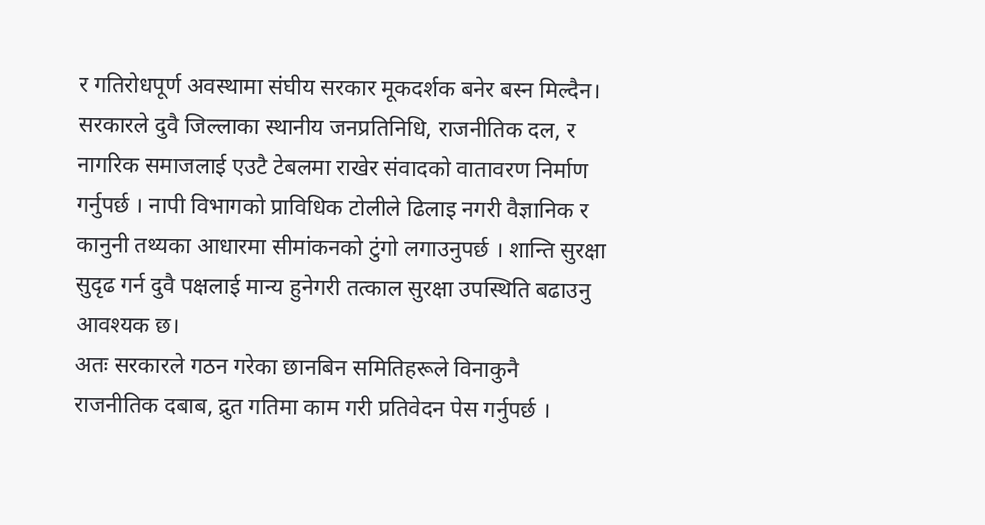र गतिरोधपूर्ण अवस्थामा संघीय सरकार मूकदर्शक बनेर बस्न मिल्दैन।
सरकारले दुवै जिल्लाका स्थानीय जनप्रतिनिधि, राजनीतिक दल, र नागरिक समाजलाई एउटै टेबलमा राखेर संवादको वातावरण निर्माण गर्नुपर्छ । नापी विभागको प्राविधिक टोलीले ढिलाइ नगरी वैज्ञानिक र कानुनी तथ्यका आधारमा सीमांकनको टुंगो लगाउनुपर्छ । शान्ति सुरक्षा सुदृढ गर्न दुवै पक्षलाई मान्य हुनेगरी तत्काल सुरक्षा उपस्थिति बढाउनु आवश्यक छ।
अतः सरकारले गठन गरेका छानबिन समितिहरूले विनाकुनै राजनीतिक दबाब, द्रुत गतिमा काम गरी प्रतिवेदन पेस गर्नुपर्छ ।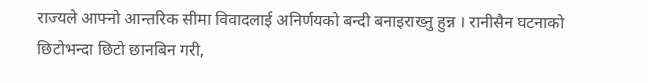राज्यले आफ्नो आन्तरिक सीमा विवादलाई अनिर्णयको बन्दी बनाइराख्नु हुन्न । रानीसैन घटनाको छिटोभन्दा छिटो छानबिन गरी,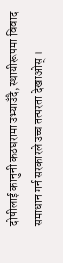दोषीलाई कानुनी कठघरामा उभ्याउँदै, स्थायीरूपमा विवाद समाधान गर्न सरकारले उच्च तत्परता देखाओस् ।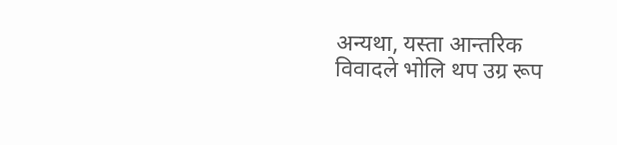अन्यथा, यस्ता आन्तरिक विवादले भोलि थप उग्र रूप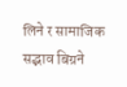लिने र सामाजिक सद्भाव बिग्रने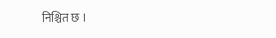निश्चित छ ।